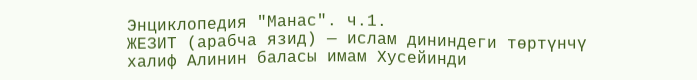Энциклопедия "Манас". ч.1.
ЖЕЗИТ (арабча язид) — ислам дининдеги төртүнчү халиф Алинин баласы имам Хусейинди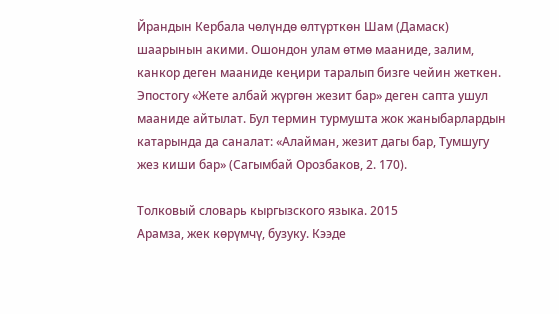Йрандын Кербала чөлүндө өлтүрткөн Шам (Дамаск) шаарынын акими. Ошондон улам өтмө мааниде, залим, канкор деген мааниде кеңири таралып бизге чейин жеткен. Эпостогу «Жете албай жүргөн жезит бар» деген сапта ушул мааниде айтылат. Бул термин турмушта жок жаныбарлардын катарында да саналат: «Алайман, жезит дагы бар, Тумшугу жез киши бар» (Сагымбай Орозбаков, 2. 170).

Толковый словарь кыргызского языка. 2015
Арамза, жек көрүмчү, бузуку. Кээде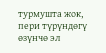турмушта жок, пери түрүндөгү өзүнчө эл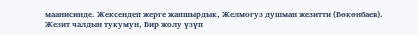маанисинде. Жексендеп жерге жапшырдык, Желмогуз душман жезитти (Бөкөнбаев). Жезит чалдын тукумун, Бир жолу үзүп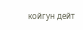койгун дейт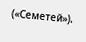(«Семетей»).